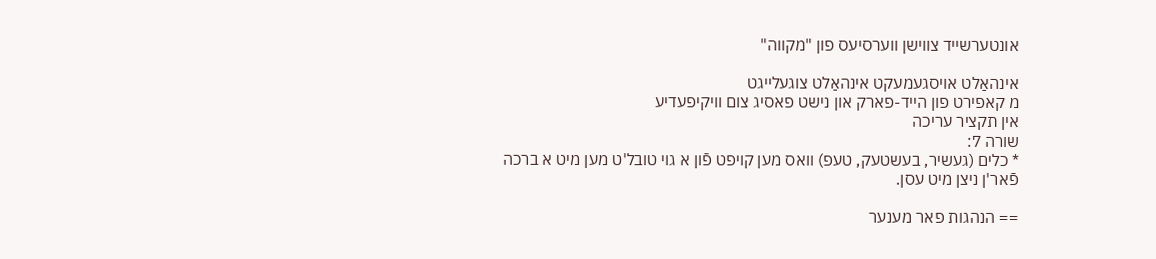אונטערשייד צווישן ווערסיעס פון "מקווה"

אינהאַלט אויסגעמעקט אינהאַלט צוגעלייגט
מ קאפירט פון הייד-פארק און נישט פאסיג צום וויקיפעדיע
אין תקציר עריכה
שורה 7:
* כלים (געשיר, בעשטעק, טעפ) וואס מען קויפט פֿון א גוי טובל'ט מען מיט א ברכה פֿאר'ן ניצן מיט עסן.

== הנהגות פאר מענער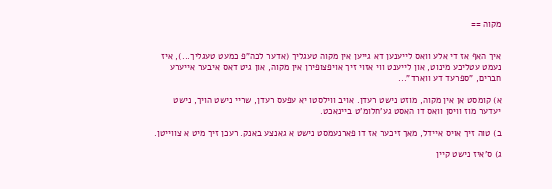מקוה ==


איך האף אז די אלע וואס לייענען דא גייען אין מקוה טעגליך (אדער לכה"פ כמעט טעגליך...), איז נעמט עטליכע מינוט, און לייענט ווי אזוי זיך אויפצופירן אין מקוה, און גיט דאס איבער אייערע חברים, "ספרעד דע ווארד"...

א) קומסט אן אין מקוה, מוזט נישט רעדן. אויב ווילסטו יא עפעס רעדן, שריי נישט הויך, נישט יעדער מוז וויסן וואס דו האסט גע'חלומ'ט ביינאכט.

ב) טוה זיך אויס איידל, מאך זיכער אז דו פארנעמסט נישט א גאנצע באנק. רעכן זיך מיט א צווייטן.

ג) ס'איז נישט קיין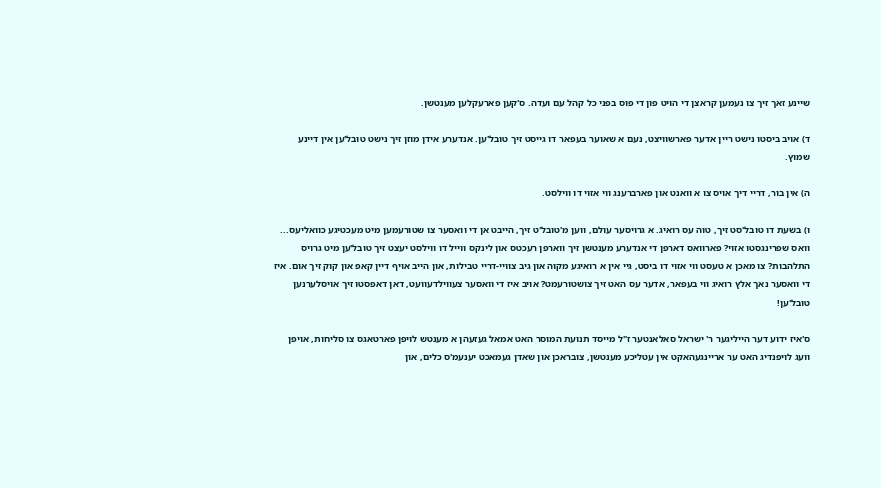שיינע זאך זיך צו נעמען קראצן די הויט פון די פוס בפני כל קהל עם ועדה. ס'קען פארעקלען מענטשן.

ד) אויב ביסטו נישט ריין אדער פארשוויצט, נעם א שאוער בעפאר דו גייסט זיך טובל'ען. אנדערע אידן מוזן זיך נישט טובל'ען אין דיינע שמוץ.

ה) אין בור, דריי דיך אויס צו א וואנט און פארברענג ווי אזוי דו ווילסט.

ו) בשעת דו טובל'סט זיך, טוה עס רואיג. א גרויסער עולם, ווען מ'טובל'ט זיך, הייבט אן די וואסער צו שטורעמען מיט מעכטיגע כוואליעס... וואס שפרינגסטו אזוי? פארוואס דארפן די אנדערע מענטשן זיך ווארפן רעכטס און לינקס ווייל דו ווילסט יעצט זיך טובל'ען מיט גרויס התלהבות? צו מאכן א טעסט ווי אזוי דו ביסט, גיי אין א רואיגע מקוה און גיב צוויי-דריי טבילות, און הייב אויף דיין קאפ און קוק זיך אום. איז די וואסער נאך אלץ רואיג ווי בעפאר, אדער עס האט זיך צושטורעמט? אויב איז די וואסער צעווילדעוועט, דאן דאפסטו זיך אויסלערנען טובל'ען!

ס'איז ידוע דער הייליגער ר' ישראל סאלאנטער ז"ל מייסד תנועת המוסר האט אמאל געזעהן א מענטש לויפן פארטאגס צו סליחות, אויפן וועג לויפנדיג האט ער אריינגעהאקט אין עטליכע מענטשן, צובראכן און שאדן געמאכט יענעמ'ס כלים, און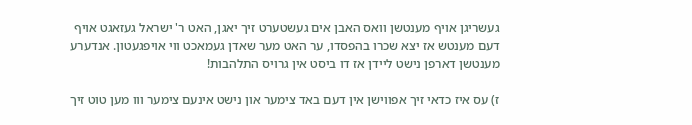געשריגן אויף מענטשן וואס האבן אים געשטערט זיך יאגן, האט ר' ישראל געזאגט אויף דעם מענטש אז יצא שכרו בהפסדו, ער האט מער שאדן געמאכט ווי אויפגעטון. אנדערע מענטשן דארפן נישט ליידן אז דו ביסט אין גרויס התלהבות!

ז) עס איז כדאי זיך אפווישן אין דעם באד צימער און נישט אינעם צימער ווו מען טוט זיך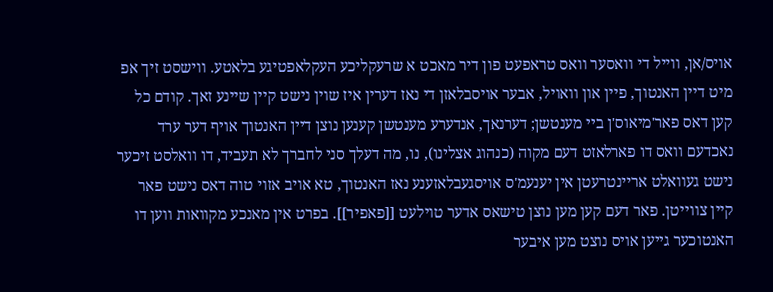אויס/אן, ווייל די וואסער וואס טראפעט פון דיר מאכט א שרעקליכע העקלאפטיגע בלאטע. ווישסט זיך אפ מיט דיין האנטוך, פיין און וואויל, אבער אויסבלאזן די נאז דערין איז שוין נישט קיין שיינע זאך. קודם כל קען דאס פאר'מיאוס'ן ביי מענטשן; דערנאך, אנדערע מענטשן קענען נוצן דיין האנטוך אויף דער ערד נאכדעם וואס דו פארלאזט דעם מקוה (כנהוג אצלינו), נו, מה דעלך סני לחברך לא תעביד, דו וואלסט זיכער נישט געוואלט אריינטרעטן אין יענעמ'ס אויסגעבלאזענע נאז האנטוך, טא אויב אזוי טוה דאס נישט פאר קיין צווייטן. פאר דעם קען מען נוצן טישאס אדער טוילעט [[פאפיר]]. בפרט אין מאנכע מקוואות ווען דו האנטוכער גייען אויס נוצט מען איבער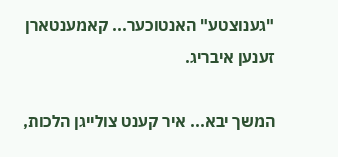"גענוצטע" האנטוכער... קאמענטארן זענען איבריג.

המשך יבא... איר קענט צולייגן הלכות,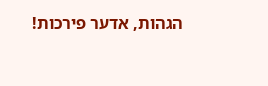הגהות, אדער פירכות!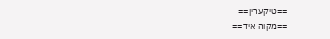==טיקערין==
==מקוה איד==